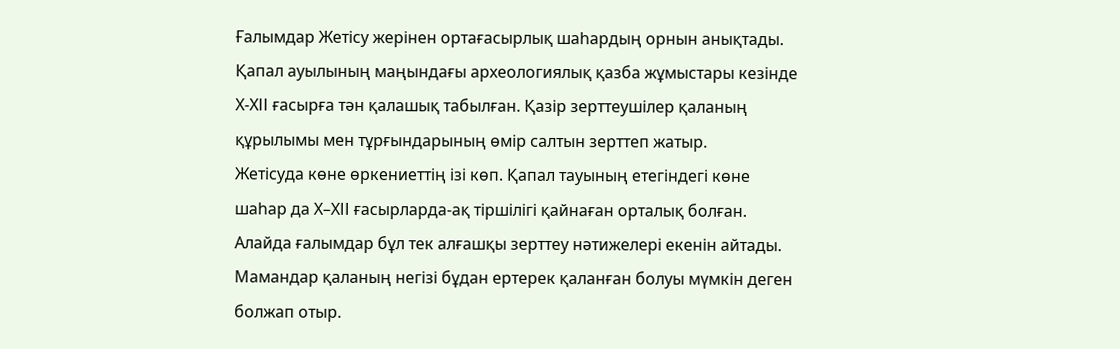Ғалымдар Жетісу жерінен ортағасырлық шаһардың орнын анықтады. Қапал ауылының маңындағы археологиялық қазба жұмыстары кезінде Х-ХІІ ғасырға тән қалашық табылған. Қазір зерттеушілер қаланың құрылымы мен тұрғындарының өмір салтын зерттеп жатыр.
Жетісуда көне өркениеттің ізі көп. Қапал тауының етегіндегі көне шаһар да Х–ХІІ ғасырларда-ақ тіршілігі қайнаған орталық болған. Алайда ғалымдар бұл тек алғашқы зерттеу нәтижелері екенін айтады. Мамандар қаланың негізі бұдан ертерек қаланған болуы мүмкін деген болжап отыр.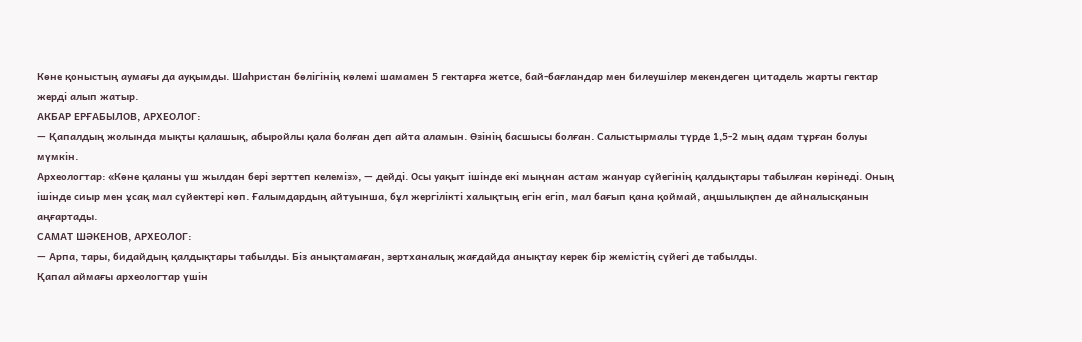Көне қоныстың аумағы да ауқымды. Шаһристан бөлігінің көлемі шамамен 5 гектарға жетсе, бай-бағландар мен билеушілер мекендеген цитадель жарты гектар жерді алып жатыр.
АКБАР ЕРҒАБЫЛОВ, АРХЕОЛОГ:
— Қапалдың жолында мықты қалашық, абыройлы қала болған деп айта аламын. Өзінің басшысы болған. Салыстырмалы түрде 1,5-2 мың адам тұрған болуы мүмкін.
Археологтар: «Көне қаланы үш жылдан бері зерттеп келеміз», — дейді. Осы уақыт ішінде екі мыңнан астам жануар сүйегінің қалдықтары табылған көрінеді. Оның ішінде сиыр мен ұсақ мал сүйектері көп. Ғалымдардың айтуынша, бұл жергілікті халықтың егін егіп, мал бағып қана қоймай, аңшылықпен де айналысқанын аңғартады.
САМАТ ШӘКЕНОВ, АРХЕОЛОГ:
— Арпа, тары, бидайдың қалдықтары табылды. Біз анықтамаған, зертханалық жағдайда анықтау керек бір жемістің сүйегі де табылды.
Қапал аймағы археологтар үшін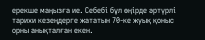ерекше маңызға ие. Себебі бұл өңірде әртүрлі тарихи кезеңдерге жататын 70-ке жуық қоныс орны анықталған екен.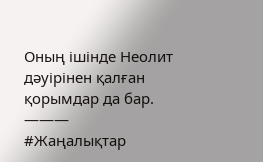Оның ішінде Неолит дәуірінен қалған қорымдар да бар.
———
#Жаңалықтар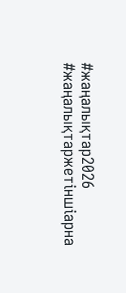#жаңалықтар2026 #жаңалықтаржетіншіарна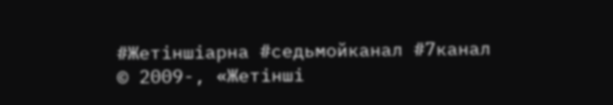#Жетіншіарна #седьмойканал #7канал
© 2009-, «Жетінші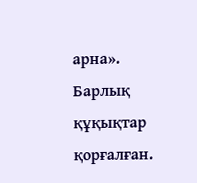арна». Барлық құқықтар қорғалған.